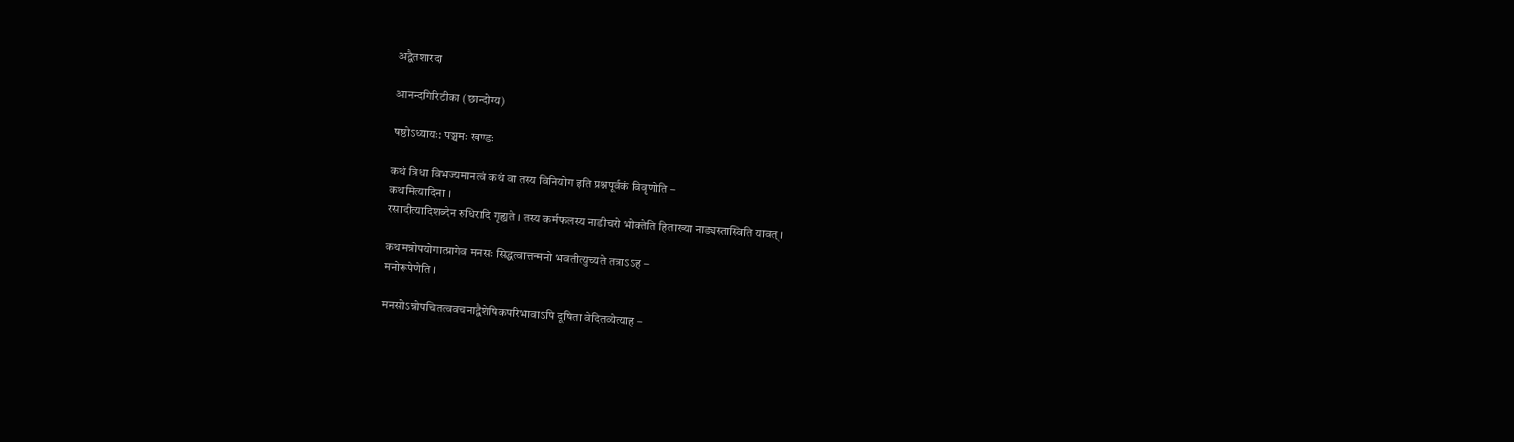अद्वैतशारदा

आनन्दगिरिटीका (छान्दोग्य)

षष्ठोऽध्यायः: पञ्चमः खण्डः

कथं त्रिधा विभज्यमानत्वं कथं वा तस्य विनियोग इति प्रश्नपूर्वकं विवृणोति –
कथमित्यादिना ।
रसादीत्यादिशब्देन रुधिरादि गृह्यते । तस्य कर्मफलस्य नाडीचरो भोक्तेति हिताख्या नाड्यस्तास्विति यावत् ।

कथमन्नोपयोगात्प्रागेव मनसः सिद्धत्वात्तन्मनो भवतीत्युच्यते तत्राऽऽह –
मनोरूपेणेति ।

मनसोऽन्नोपचितत्ववचनाद्वैशेषिकपरिभावाऽपि दूषिता वेदितव्येत्याह –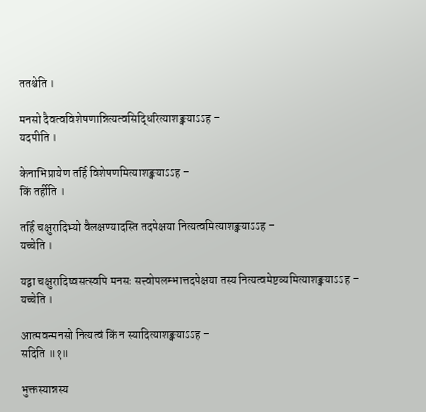ततश्चेति ।

मनसो दैवत्वविशेषणान्नित्यत्वसिद्धिरित्याशङ्क्याऽऽह –
यदपीति ।

केनाभिप्रायेण तर्हि विशेषणमित्याशङ्क्याऽऽह –
किं तर्हीति ।

तर्हि चक्षुरादिभ्यो वैलक्षण्यादस्ति तदपेक्षया नित्यत्वमित्याशङ्क्याऽऽह –
यच्चेति ।

यद्वा चक्षुरादिष्वसत्स्वपि मनसः सत्त्वोपलम्भात्तदपेक्षया तस्य नित्यत्वमेष्टव्यमित्याशङ्क्याऽऽह –
यच्चेति ।

आत्मवन्मनसो नित्यत्वं किं न स्यादित्याशङ्क्याऽऽह –
सदिति ॥१॥

भुक्तस्यान्नस्य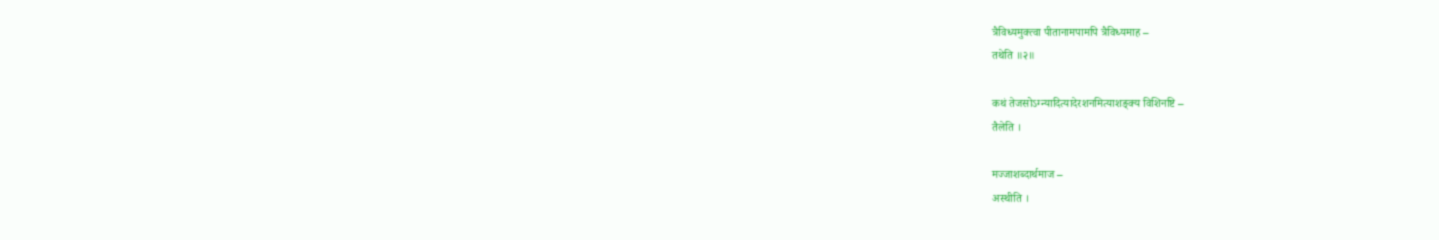त्रैविध्यमुक्त्वा पीतानामपामपि त्रैविध्यमाह –
तथेति ॥२॥

कथं तेजसोऽग्न्यादित्यादेरशनमित्याशङ्क्य विशिनष्टि –
तैलेति ।

मज्जाशब्दार्थमाज –
अस्थीति ।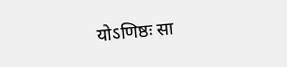योऽणिष्ठः सा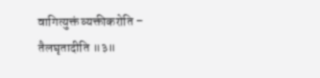वागित्युक्तं व्यक्तीकरोति –
तैलघृतादीति ॥३॥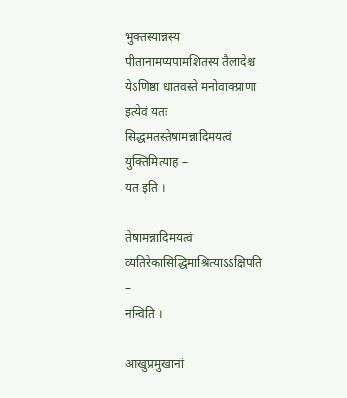भुक्तस्यान्नस्य पीतानामप्यपामशितस्य तैलादेश्च येऽणिष्ठा धातवस्ते मनोवाक्प्राणा इत्येवं यतः सिद्धमतस्तेषामन्नादिमयत्वं युक्तिमित्याह –
यत इति ।

तेषामन्नादिमयत्वं व्यतिरेकासिद्धिमाश्रित्याऽऽक्षिपति –
नन्विति ।

आखुप्रमुखानां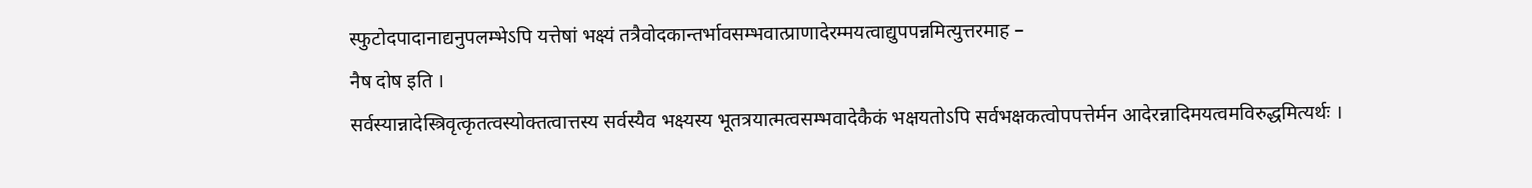स्फुटोदपादानाद्यनुपलम्भेऽपि यत्तेषां भक्ष्यं तत्रैवोदकान्तर्भावसम्भवात्प्राणादेरम्मयत्वाद्युपपन्नमित्युत्तरमाह –
नैष दोष इति ।
सर्वस्यान्नादेस्त्रिवृत्कृतत्वस्योक्तत्वात्तस्य सर्वस्यैव भक्ष्यस्य भूतत्रयात्मत्वसम्भवादेकैकं भक्षयतोऽपि सर्वभक्षकत्वोपपत्तेर्मन आदेरन्नादिमयत्वमविरुद्धमित्यर्थः ।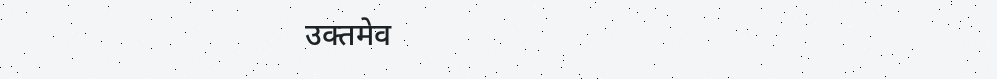उक्तमेव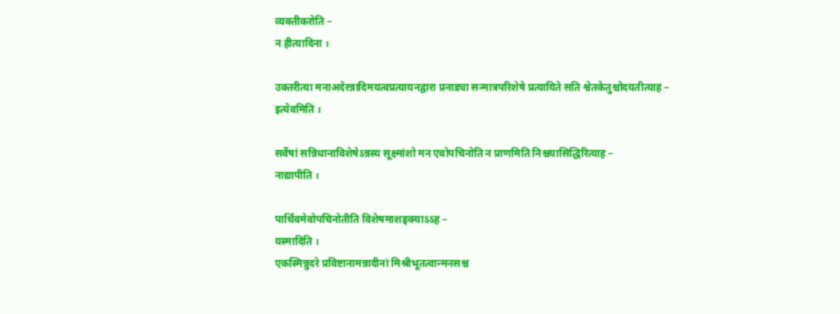व्यक्तीकरोति –
न हीत्यादिना ।

उक्तरीत्या मनाअदेरन्नादिमयत्वप्रत्यायनद्वारा प्रनाड्या सन्मात्रपरिशेषे प्रत्यायिते सति श्वेतकेतुश्चोदयतीत्याह –
इत्येवमिति ।

सर्वेषां सन्निधानाविशेषेऽन्नस्य सूक्ष्मांशो मन एवोपचिनोति न प्राणमिति निश्चयासिद्धिरित्याह –
नाद्यापीति ।

पार्थिवमेवोपचिनोतीति विशेषमाशङ्क्याऽऽह –
यस्मादिति ।
एकस्मिन्नुदरे प्रविष्टानामन्नादीनां मिश्रीभूतत्वान्मनसश्च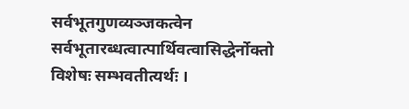सर्वभूतगुणव्यञ्जकत्वेन सर्वभूतारब्धत्वात्पार्थिवत्वासिद्धेर्नोक्तो विशेषः सम्भवतीत्यर्थः ।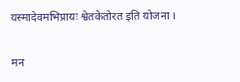यस्मादेवमभिप्रायः श्वेतकेतोरत इति योजना ।

मन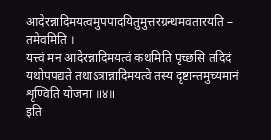आदेरन्नादिमयत्वमुपपादयितुमुत्तरग्रन्थमवतारयति –
तमेवमिति ।
यत्त्वं मन आदेरन्नादिमयत्वं कथमिति पृच्छसि तदिदं यथोपपद्यते तथाऽत्रान्नादिमयत्वे तस्य दृष्टान्तमुच्यमानं शृण्विति योजना ॥४॥
इति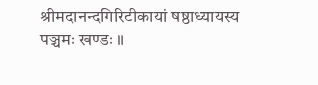श्रीमदानन्दगिरिटीकायां षष्ठाध्यायस्य पञ्चमः खण्डः ॥